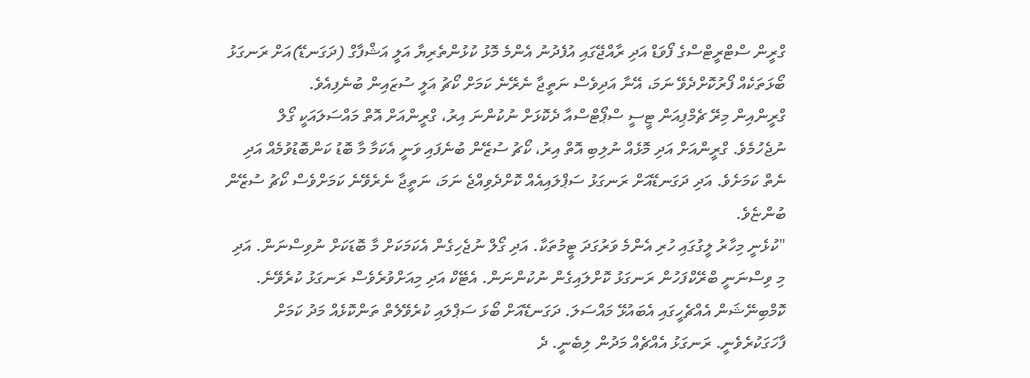ގްރީން ސްޓްރީޓްސްގެ ފޯވަޑް އަދި ރާއްޖޭގައި އުފެދުނު އެންމެ މޮޅު ކުޅުންތެރިޔާ އަލީ އަޝްފާގް (ދަގަނޑޭ)އަށް ރަނގަޅު ބޯޅަތަކެއް ފޯރުކޮށްދެވޭ ނަމަ، އޭނާ އަދިވެސް ނަތީޖާ ނެރޭނެ ކަމަށް ކޯޗު އަލީ ސުޒައިން ބުނެފިއެވެ.
ގްރީންއިން މިރޭ ޗެމްޕިއަން ޓީސީ ސްޕޯޓްސްއާ ދެކޮޅަށް ނުކުންނަ އިރު، ގްރީންއަށް އޮތް މައްސަލައަކީ ގޯލް ނުޖެހުމެވެ. ގްރީންއަށް އަދި މޮޅެއް ނުލިބި އޮތް އިރު، ކޯޗު ސުޒޭން ބުނެފައި ވަނީ އެކަމާ މާ ބޮޑު ކަންބޮޑުވުމެއް އަދި ނެތް ކަމަށެވެ. އަދި ދަގަނޑޭއަށް ރަނގަޅު ސަޕްލައިއެއް ކޮށްދެވިއްޖެ ނަމަ، ނަތީޖާ ނެރެވޭނެ ކަމަށްވެސް ކޯޗު ސުޒޭން ބުންޏެވެ.
"ކުޅެނީ މިހާރު ލީގުގައި ހުރި އެންމެ ވަރުގަދަ ޓީމުތަކާ. އަދި ގޯލް ނުޖެހިގެން އެކަމަކަށް މާ ބޮޑަކަށް ނުވިސްނަން. އަދި މި ވިސްނަނީ ބްރޭކްފަހުން ރަނގަޅު ކޮށްލައިގެން ނުކުންނަން. އެޓޭކް އަދި މިއަށްވުރެވެސް ރަނގަޅު ކުރެވޭނެ. ކޮމްބިނޭޝަން އެއްޗެހީގައި އެބައުޅޭ މައްސަލަ. ދަގަނޑޭއަށް ބޯޅަ ސަޕްލައި ކުރެވޭލެތް ތަންކޮޅެއް މަދު ކަމަށް ފާހަގަކުރެވެނީ. ރަނގަޅު އެއްޗެއް މަދުން ލިބެނީ. ދެ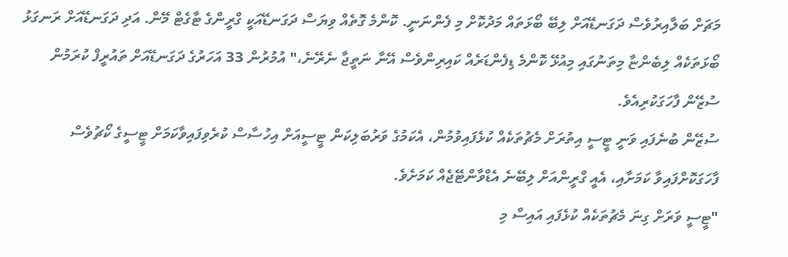މަޗަށް ބަލާއިރުވެސް ދަގަނޑޭއަށް ލިބޭ ބޯޅަތައް މަދުކޮށް މި ފެންނަނީ. ކޮންމެ ގޮތެއް ވިޔަސް ދަގަނޑޭއަކީ ގްރީންގެ ޓާގެޓް މޭން. އަދި ދަގަނޑޭއަށް ރަނގަޅު ބޯޅަތަކެއް ލިބެންޏާ މިތަނުގައި މިއުޅޭ ކޮންމެ ޑިފެންޑަރެއް ކައިރިންވެސް އޭނާ ނަތީޖާ ނެރޭނެ،" އުމުރުން 33 އަހަރުގެ ދަގަނޑޭއަށް ތައުރީފް ކުރަމުން ސުޒޭން ފާހަގަކުރިއެވެ.
ސުޒޭން ބުނެފައި ވަނީ ޓީސީ އިތުރަށް މެޗުތަކެއް ކުޅެފައިވުމުން، އެކަމުގެ ވަރުބަލިކަން ޓީސީއަށް އިހުސާސް ކުރެވިފައިވާކަމަށް ޓީސީގެ ކޯޗުވެސް ފާހަގަކޮށްފައިވާ ކަމަށާއި، އެއީ ގްރީންއަށް ލިބޭނެ އެޑްވާންޓޭޖެއް ކަމަށެވެ.
"ޓީސީ ވަރަށް ގިނަ މެޗުތަކެއް ކުޅެފައި އައިސް މި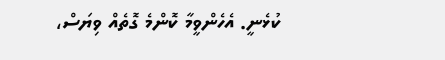ކުޅެނީ. އެހެންވީމާ ކޮންމެ ގޮތެއް ވިޔަސް،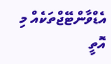އެޑްވާންޓޭޖްތަކެއް މި އޮތީ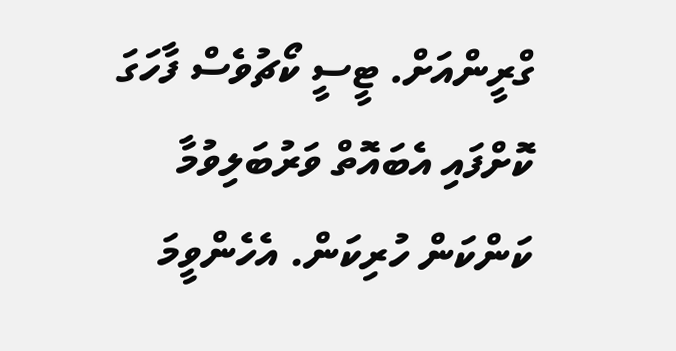ގްރީންއަށް. ޓީސީ ކޯޗުވެސް ފާހަގަ ކޮށްފައި އެބައޮތް ވަރުބަލިވުމާ ކަންކަން ހުރިކަން. އެހެންވީމަ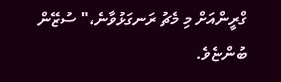ގްރީންއަށް މި މެޗު ރަނގަޅުވާނެ،" ސުޒޭން ބުންޏެވެ.